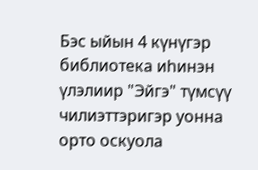Бэс ыйын 4 күнүгэр библиотека иһинэн үлэлиир "Эйгэ" түмсүү чилиэттэригэр уонна орто оскуола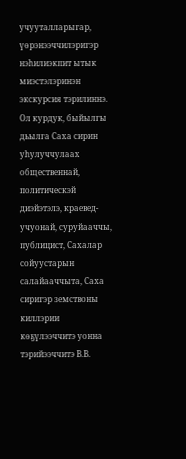учууталларыгар, үөрэнээччилэригэр нэһилиэкпит ытык миэстэлэринэн экскурсия тэрилиннэ. Ол курдук, быйылгы дьылга Саха сирин уһулуччулаах общественнай, политическэй диэйэтэлэ, краевед-учуонай, суруйааччы, публицист, Сахалар сойуустарын салайааччыта, Саха сиригэр земствоны киллэрии көҕүлээччитэ уонна тэрийээччитэ В.В.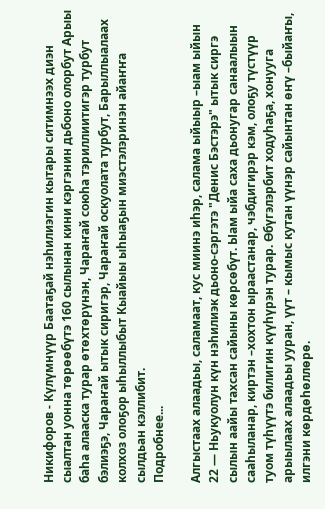Никифоров - Күлүмнүүр Баатаҕай нэһилиэгин кытары ситимнээх диэн сыалтан уонна төрөөбүтэ 160 сылынан кини кэргэнин дьбоно олорбут Арыы баһа алааска турар өтөхтөрүнэн, Чараҥай союһа тэриллиитигэр турбут бэлиэҕэ, Чараҥай ытык сиригэр, Чараҥай оскуолата турбут, Барыллыалаах колхоз олоҕор ыһыллыбыт Кыайыы ыһыаҕын миэстэлэринэн айаҥҥа сылдьан кэллибит.
Подробнее...

Алгыстаах алаадьы, саламаат, кус миинэ иһэр, салама ыйыыр –ыам ыйын 22 — Ньукуолун күн нэһилиэк дьоно-сэргэтэ "Денис Бэстэрэ" ытык сиргэ сылын аайы тахсан сайыны көрсөбүт. Ыам ыйа саха дьонугар санаалыын сааһыланар, киртэн –хохтон ыраастанар, чэбдигирэр кэм, олоҕу түстүүр туом түһүүтэ билигин күүһүрэн турар. Өбүгэлэрбит ходуһаҕа, хонууга арыылаах алаадьы ууран, үүт – кымыс кутан үүнэр сайынтан өҥү –быйаҥы, илгэни көрдөһөллөрө.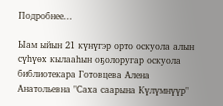Подробнее...

Ыам ыйын 21 күнүгэр орто оскуола алын сүһүөх кылааһын оҕолоругар оскуола библиотекара Готовцева Алена Анатольевна "Саха саарына Күлүмнүүр"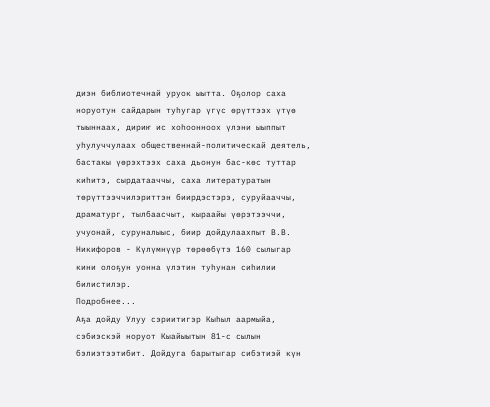диэн библиотечнай уруок ыытта. Оҕолор саха норуотун сайдарын туһугар үгүс өрүттээх үтүө тыыннаах, дириҥ ис хоһоонноох үлэни ыыппыт уһулуччулаах общественнай-политическай деятель, бастакы үөрэхтээх саха дьонун бас-көс туттар киһитэ, сырдатааччы, саха литературатын төрүттээччилэриттэн биирдэстэрэ, суруйааччы, драматург, тылбаасчыт, кыраайы үөрэтээччи, учуонай, суруналыыс, биир дойдулаахпыт В.В. Никифоров - Күлүмнүүр төрөөбүтэ 160 сылыгар кини олоҕун уонна үлэтин туһунан сиһилии билистилэр.
Подробнее...
Аҕа дойду Улуу сэриитигэр Кыһыл аармыйа, сэбиэскэй норуот Кыайыытын 81-с сылын бэлиэтээтибит. Дойдуга барытыгар сибэтиэй күн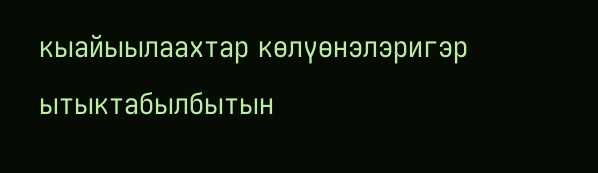кыайыылаахтар көлүөнэлэригэр ытыктабылбытын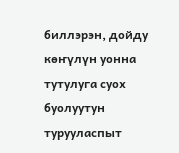биллэрэн, дойду көҥүлүн уонна тутулуга суох буолуутун турууласпыт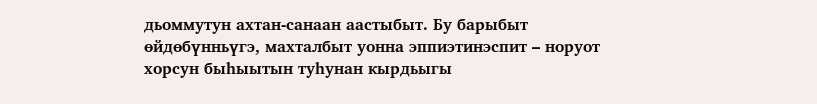дьоммутун ахтан-санаан аастыбыт. Бу барыбыт өйдөбүнньүгэ, махталбыт уонна эппиэтинэспит – норуот хорсун быһыытын туһунан кырдьыгы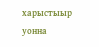харыстыыр уонна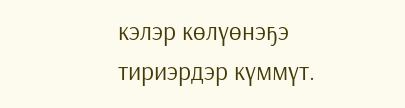кэлэр көлүөнэҕэ тириэрдэр күммүт.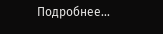Подробнее...